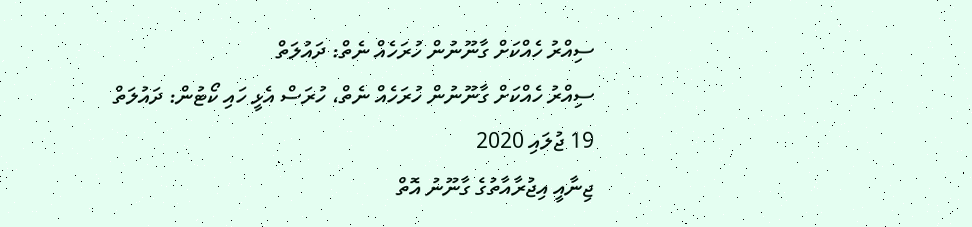ސިއްރު ހެއްކަށް ގާނޫނުން ހުރަހެއް ނެތް: ދައުލަތް
ސިއްރު ހެއްކަށް ގާނޫނުން ހުރަހެއް ނެތް، ހުރަސް އެޅީ ހައި ކޯޓުން: ދައުލަތް
19 ޖުލައި 2020
ޖިނާއީ އިޖުރާއާތުގެ ގާނޫނު އޮތް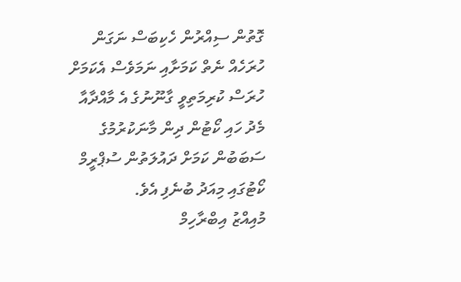ގޮތުން ސިއްރުން ހެކިބަސް ނަގަން ހުރަހެއް ނެތް ކަމަށާއި ނަމަވެސް އެކަމަށް ހުރަސް ކުރިމަތިވީ ގާނޫނުގެ އެ މާއްދާއާ މެދު ހައި ކޯޓުން ދިން މާނަކުރުމުގެ ސަބަބުން ކަމަށް ދައުލަތުން ސުޕްރީމް ކޯޓުގައި މިއަދު ބުނެފި އެވެ.
މުއިއްޒު އިބްރާހިމް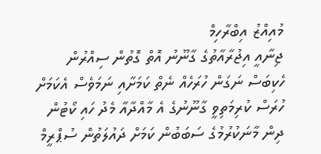މުއިއްޒު އިބްރާހިމް
ޖިނާއީ އިޖުރާއާތުގެ ގާނޫނު އޮތް ގޮތުން ސިއްރުން ހެކިބަސް ނަގަން ހުރަހެއް ނެތް ކަމަށާއި ނަމަވެސް އެކަމަށް ހުރަސް ކުރިމަތިވީ ގާނޫނުގެ އެ މާއްދާއާ މެދު ހައި ކޯޓުން ދިން މާނަކުރުމުގެ ސަބަބުން ކަމަށް ދައުލަތުން ސުޕްރީމް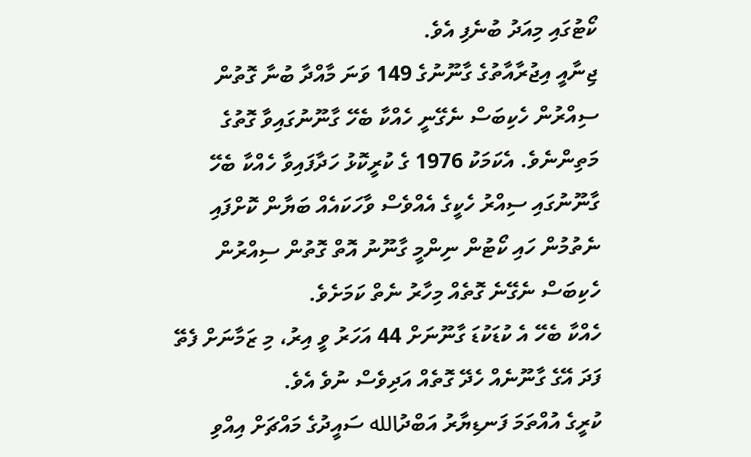ކޯޓުގައި މިއަދު ބުނެފި އެވެ.
ޖިނާއީ އިޖުރާއާތުގެ ގާނޫނުގެ 149 ވަނަ މާއްދާ ބުނާ ގޮތުން ސިއްރުން ހެކިބަސް ނެގޭނީ ހެއްކާ ބެހޭ ގާނޫނުގައިވާ ގޮތުގެ މަތިންނެވެ. އެކަމަކު 1976 ގެ ކުރީކޮޅު ހަދާފައިވާ ހެއްކާ ބެހޭ ގާނޫނުގައި ސިއްރު ހެކީގެ އެއްވެސް ވާހަކައެއް ބަޔާން ކޮށްފައި ނެތުމުން ހައި ކޯޓުން ނިންމީ ގާނޫނު އޮތް ގޮތުން ސިއްރުން ހެކިބަސް ނެގޭނެ ގޮތެއް މިހާރު ނެތް ކަމަށެވެ.
ހެއްކާ ބެހޭ އެ ކުޑަކުޑަ ގާނޫނަށް 44 އަހަރު ވީ އިރު، މި ޒަމާނަށް ފެތޭ ފަދަ އޭގެ ގާނޫނެއް ހެދޭ ގޮތެއް އަދިވެސް ނުވެ އެވެ.
ކުރީގެ އުއްތަމަ ފަނޑިޔާރު އަބްދުالله ސައީދުގެ މައްޗަށް އިއްވި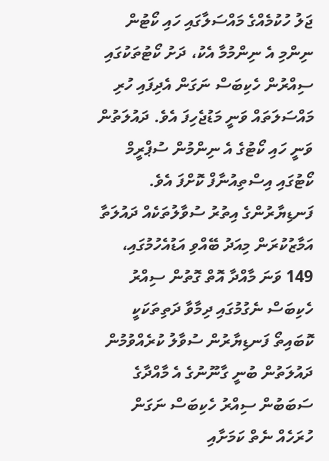ޖަލު ހުކުމެއްގެ މައްސަލާގައި ހައި ކޯޓުން ނިންމި އެ ނިންމުމާ އެކު، ދަށު ކޯޓުތަކުގައި ސިއްރުން ހެކިބަސް ނަގަން އެދިފައި ހުރި މައްސަލަތައް ވަނީ މަޑުޖެހިފަ އެވެ. ދައުލަތުން ވަނީ ހައި ކޯޓުގެ އެ ނިންމުން ސުޕްރީމް ކޯޓުގައި އިސްތިއުނާފް ކޮށްފަ އެވެ.
ފަނޑިޔާރުންގެ އިތުރު ސުވާލުތަކެއް ދައުލަތާ އަމާޒުކުރަން މިއަދު ބޭއްވި އަޑުއެހުމުގައި، 149 ވަނަ މާއްދާ އޮތް ގޮތުން ސިއްރު ހެކިބަސް ނެގުމުގައި ދިމާވާ ދަތިތަކަކީ ކޮބައިތޯ ފަނޑިޔާރުން ސުވާލު ކުރެއްވުމުން ދައުލަތުން ބުނީ ގާނޫނުގެ އެ މާއްދާގެ ސަބަބުން ސިއްރު ހެކިބަސް ނަގަން ހުރަހެއް ނެތް ކަމަށާއި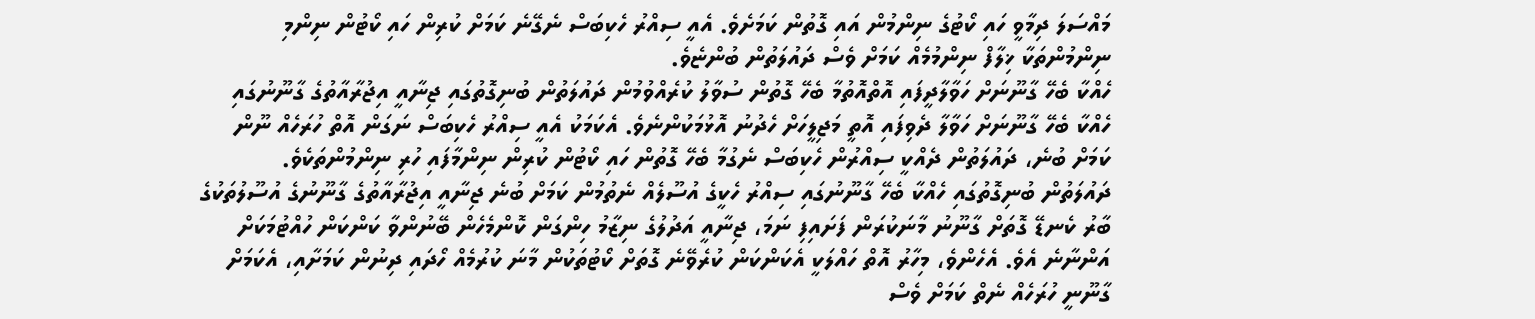މައްސަލަ ދިމާވީ ހައި ކޯޓުގެ ނިންމުން އައި ގޮތުން ކަމަށެވެ. އެއީ ސިއްރު ހެކިބަސް ނެގޭނެ ކަމަށް ކުރިން ހައި ކޯޓުން ނިންމި ނިންމުންތަކާ ޚިލާފް ނިންމުމެއް ކަމަށް ވެސް ދައުލަތުން ބުންޏެވެ.
ހެއްކާ ބެހޭ ގާނޫނަށް ހަވާލާދީފައި އޮތްއޮތުމާ ބެހޭ ގޮތުން ސުވާލު ކުރެއްވުމުން ދައުލަތުން ބުނިގޮތުގައި ޖިނާއީ އިޖުރާއާތުގެ ގާނޫނުގައި ހެއްކާ ބެހޭ ގާނޫނަށް ހަވާލާ ދެވިފައި އޮތީ މަޖިލީހަށް ހެދުނު އޮޅުމަކުންނެވެ. އެކަމަކު އެއީ ސިއްރު ހެކިބަސް ނަގަން އޮތް ހުރަހެއް ނޫން ކަމަށް ބުނެ، ދައުލަތުން ދެއްކީ ސިއްރުން ހެކިބަސް ނެގުމާ ބެހޭ ގޮތުން ހައި ކޯޓުން ކުރިން ނިންމާފައި ހުރި ނިންމުންތަކެވެ.
ދައުލަތުން ބުނިގޮތުގައި ހެއްކާ ބެހޭ ގާނޫނުގައި ސިއްރު ހެކީގެ އުސޫލެއް ނެތުމުން ކަމަށް ބުނެ ޖިނާއީ އިޖުރާއާތުގެ ގާނޫނުގެ އުސޫލުތަކުގެ ބާރު ކެނޑޭ ގޮތަށް ގާނޫނު މާނަކުރަން ފަށައިފި ނަމަ، ޖިނާއީ އަދުލުގެ ނިޒާމު ހިންގަން ކޮންމެހެން ބޭނުންވާ ކަންކަން ހުއްޓުމަކަށް އަންނާނެ އެވެ. އެހެންވެ، މިހާރު އޮތް ހައްލަކީ އެކަންކަން ކުރެވޭނެ ގޮތަށް ކޯޓުތަކުން މާނަ ކުރުމެއް ހޯދައި ދިނުން ކަމަށާއި، އެކަމަށް ގާނޫނީ ހުރަހެއް ނެތް ކަމަށް ވެސް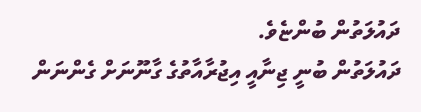ދައުލަތުން ބުންޏެވެ.
ދައުލަތުން ބުނީ ޖިނާއީ އިޖުރާއާތުގެ ގާނޫނަށް ގެންނަން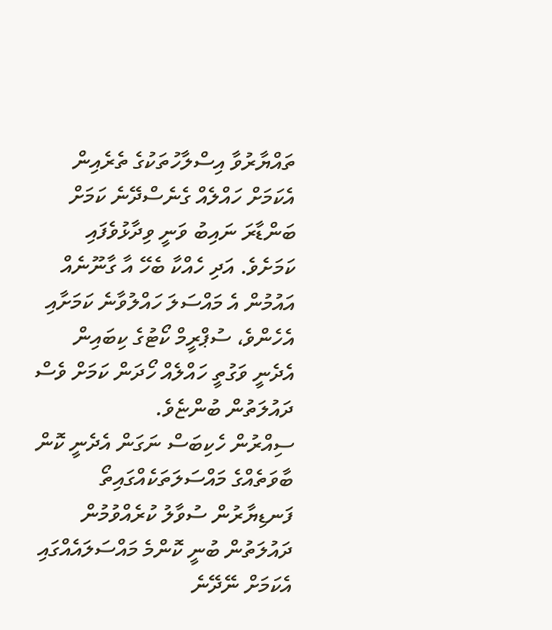ތައްޔާރުވާ އިސްލާހުތަކުގެ ތެރެއިން އެކަމަށް ހައްލެއް ގެނެސްދޭނެ ކަމަށް ބަންޑާރަ ނައިބު ވަނީ ވިދާޅުވެފައި ކަމަށެވެ. އަދި ހެއްކާ ބެހޭ އާ ގާނޫނެއް އައުމުން އެ މައްސަލަ ހައްލުވާނެ ކަމަށާއި އެހެންވެ، ސުޕްރީމް ކޯޓުގެ ކިބައިން އެދެނީ ވަގުތީ ހައްލެއް ހޯދަން ކަމަށް ވެސް ދައުލަތުން ބުންޏެވެ.
ސިއްރުން ހެކިބަސް ނަގަން އެދެނީ ކޮން ބާވަތެއްގެ މައްސަލަތަކެއްގައިތޯ ފަނޑިޔާރުން ސުވާލު ކުރެއްވުމުން ދައުލަތުން ބުނީ ކޮންމެ މައްސަލައެއްގައި އެކަމަށް ނޭދޭނެ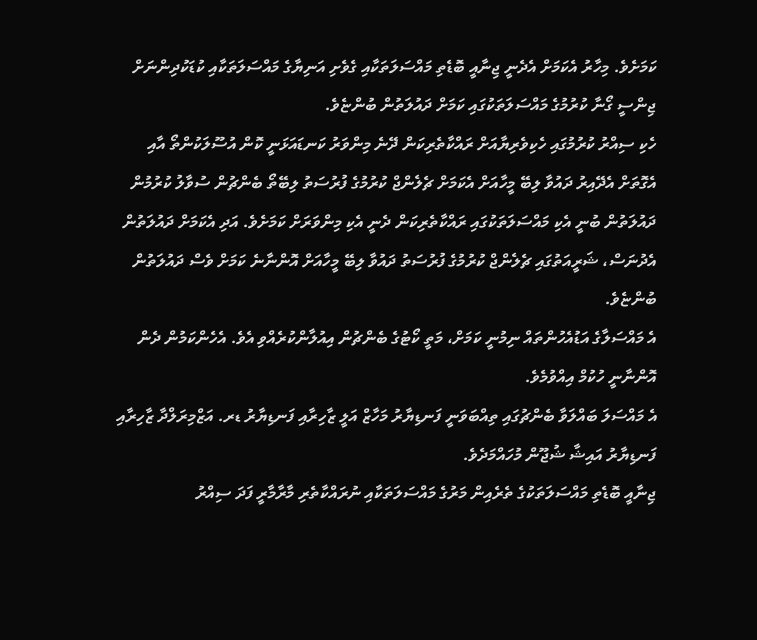ކަމަށެވެ. މިހާރު އެކަމަށް އެދެނީ ޖިނާއީ ބޮޑެތި މައްސަލަތަކާއި ގެވެށި އަނިޔާގެ މައްސަލަތަކާއި ކުޑަކުދިންނަށް ޖިންސީ ގޯނާ ކުރުމުގެ މައްސަލަތަކުގައި ކަމަށް ދައުލަތުން ބުންޏެވެ.
ހެކި ސިއްރު ކުރުމުގައި ހެކިވެރިޔާއަށް ރައްކާތެރިކަން ދޭނެ މިންވަރު ކަނޑައަޅަނީ ކޮން އުސޫލަކުންތޯ އާއި އެގޮތަށް އެދޭއިރު ދައުވާ ލިބޭ މީހާއަށް އެކަމަށް ޗެލެންޖް ކުރުމުގެ ފުރުސަތު ލިބޭތޯ ބެންޗުން ސުވާލު ކުރުމުން ދައުލަތުން ބުނީ އެކި މައްސަލަތަކުގައި ރައްކާތެރިކަން ދެނީ އެކި މިންވަރަށް ކަމަށެވެ. އަދި އެކަމަށް ދައުލަތުން އެދުނަސް، ޝަރީއަތުގައި ޗެލެންޖް ކުރުމުގެ ފުރުސަތު ދައުވާ ލިބޭ މީހާއަށް އޮންނާނެ ކަމަށް ވެސް ދައުލަތުން ބުންޏެވެ.
އެ މައްސަލާގެ އަޑުއެހުންތައް ނިމުނީ ކަމަށް، މަތީ ކޯޓުގެ ބެންޗުން އިއުލާންކުރެއްވި އެވެ. އެހެންކަމުން ދެން އޮންނާނީ ހުކުމް އިއްވުމެވެ.
އެ މައްސަލަ ބައްލަވާ ބެންޗުގައި ތިއްބަވަނީ ފަނޑިޔާރު މަހާޒް އަލީ ޒާހިރާއި ފަނޑިޔާރު ޑރ. އަޒްމިރަލްދާ ޒާހިރާއި ފަނޑިޔާރު އައިޝާ ޝުޖޫން މުހައްމަދެވެ.
ޖިނާއީ ބޮޑެތި މައްސަލަތަކުގެ ތެރެއިން މަރުގެ މައްސަލަތަކާއި ނުރައްކާތެރި މާރާމާރީ ފަދަ ސިއްރު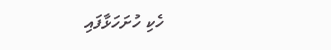ހެކި ހުށަހަޅާފައި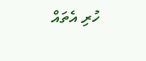ހުރި އެތައް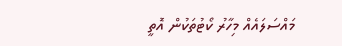މައްސަލައެއް މިހާރު ކޯޓުތަކުން އޮތީ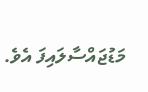މަޑުޖައްސާލައިފަ އެވެ.